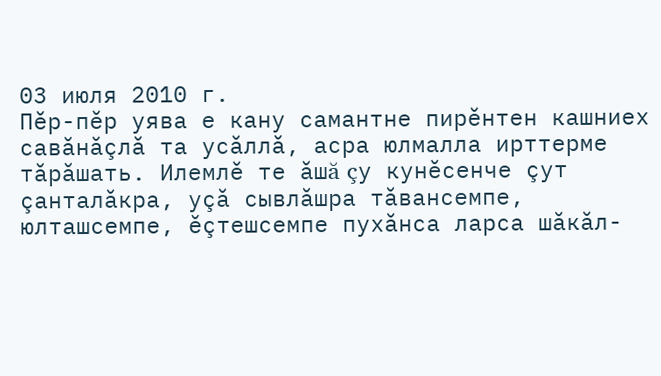03 июля 2010 г.
Пĕр-пĕр уява е кану самантне пирĕнтен кашниех савăнăçлă та усăллă, асра юлмалла ирттерме тăрăшать. Илемлĕ те ăшă çу кунĕсенче çут çанталăкра, уçă сывлăшра тăвансемпе, юлташсемпе, ĕçтешсемпе пухăнса ларса шăкăл-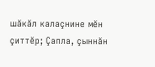шăкăл калаçнине мĕн çиттĕр; Çапла, çыннăн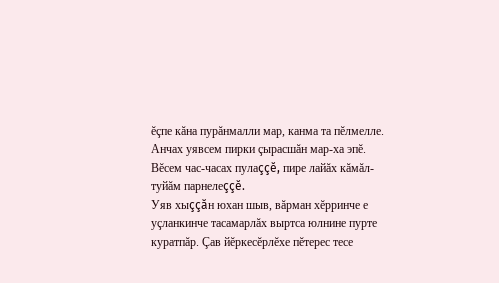ĕçпе кăна пурăнмалли мар, канма та пĕлмелле. Анчах уявсем пирки çырасшăн мар-ха эпĕ. Вĕсем час-часах пулаççĕ, пире лайăх кăмăл-туйăм парнелеççĕ.
Уяв хыççăн юхан шыв, вăрман хĕрринче е уçланкинче тасамарлăх выртса юлнине пурте куратпăр. Çав йĕркесĕрлĕхе пĕтерес тесе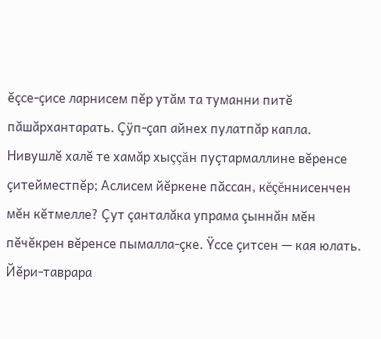ĕçсе-çисе ларнисем пĕр утăм та туманни питĕ пăшăрхантарать. Çÿп-çап айнех пулатпăр капла. Нивушлĕ халĕ те хамăр хыççăн пуçтармаллине вĕренсе çитейместпĕр; Аслисем йĕркене пăссан, кĕçĕннисенчен мĕн кĕтмелле? Çут çанталăка упрама çыннăн мĕн пĕчĕкрен вĕренсе пымалла-çке. Ÿссе çитсен — кая юлать. Йĕри-таврара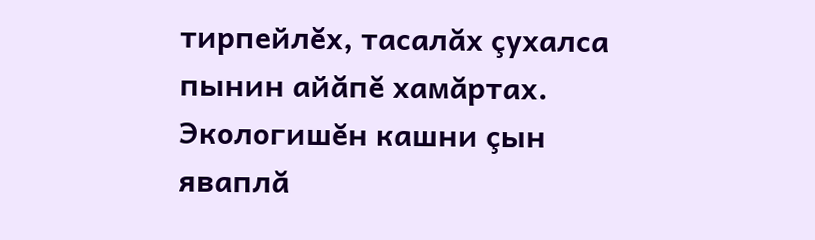тирпейлĕх, тасалăх çухалса пынин айăпĕ хамăртах. Экологишĕн кашни çын яваплă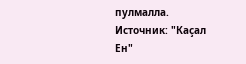пулмалла.
Источник: "Каçал Ен"